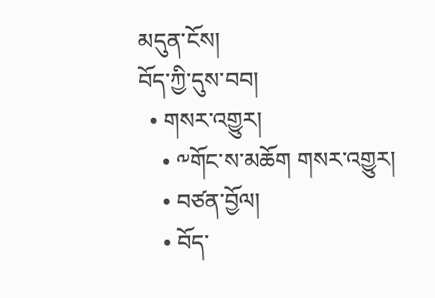མདུན་ངོས།
བོད་ཀྱི་དུས་བབ།
  • གསར་འགྱུར།
    • ༸གོང་ས་མཆོག གསར་འགྱུར།
    • བཙན་བྱོལ།
    • བོད་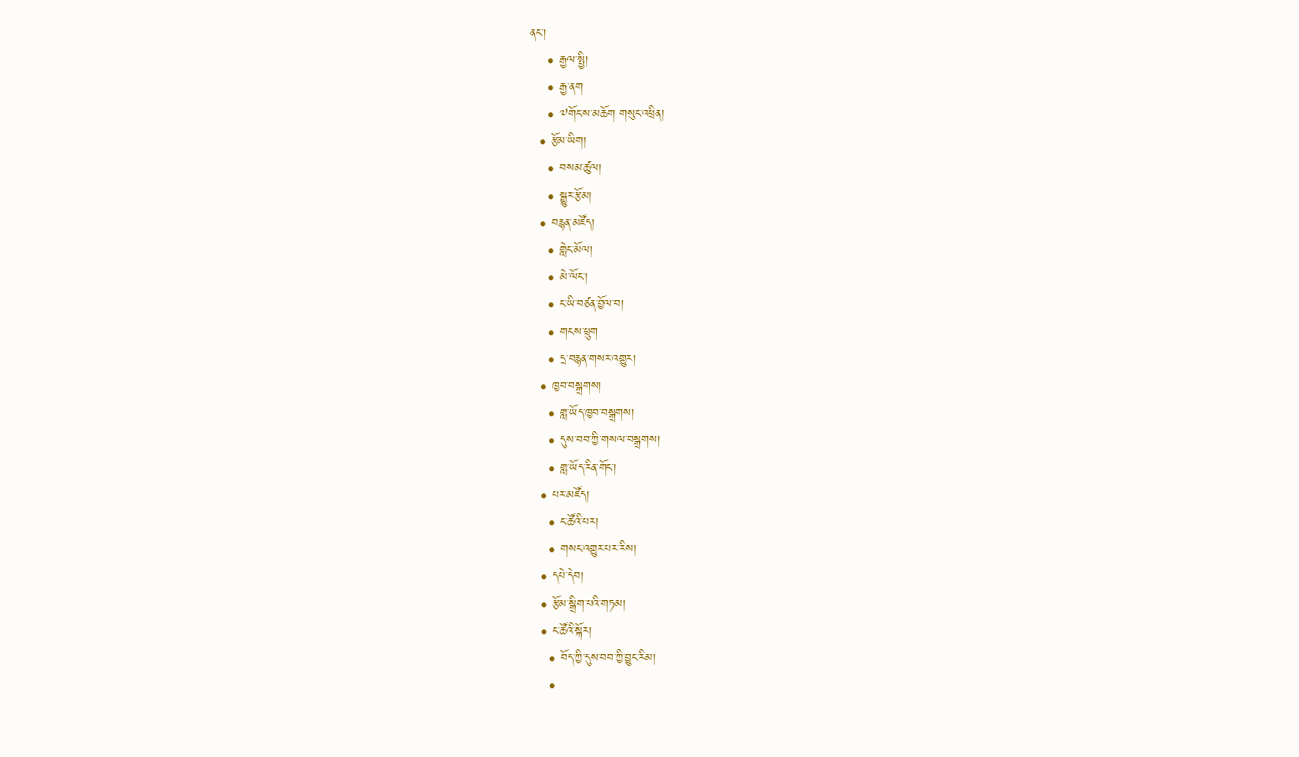ནང་།
    • རྒྱལ་སྤྱི།
    • རྒྱ་ནག
    • ༧གོང་ས་མཆོག གསུང་འཕྲིན།
  • རྩོམ་ཡིག།
    • བསམ་ཚུལ།
    • སྒྱུར་རྩོམ།
  • བརྙན་མཛོད།
    • གླེང་མོལ།
    • མེ་ལོང་།
    • ང་ཡི་བཙན་བྱོལ་བ།
    • གངས་ཕྲུག
    • དྲ་བརྙན་གསར་འགྱུར།
  • ཁྱབ་བསྒྲགས།
    • གླ་ཡོད་ཁྱབ་བསྒྲགས།
    • དུས་བབ་ཀྱི་གསལ་བསྒྲགས།
    • གླ་ཡོད་རིན་གོང་།
  • པར་མཛོད།
    • ང་ཚོའི་པར།
    • གསང་འགྱུར་པར་རིས།
  • དཔེ་དེབ།
  • རྩོམ་སྒྲིག་པའི་གཏམ།
  • ང་ཚོའི་སྐོར།
    • བོད་ཀྱི་དུས་བབ་ཀྱི་བྱུང་རིམ།
    •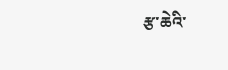རྩ་ཆེའི་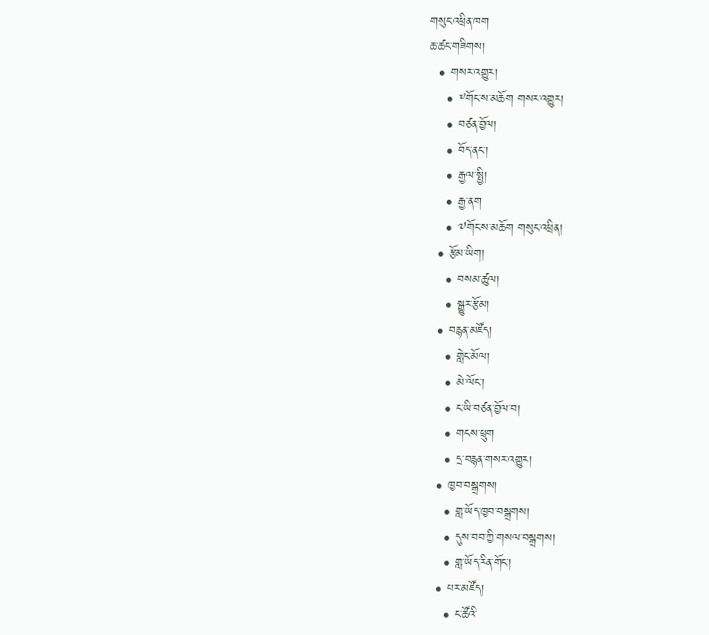གསུང་འཕྲིན་ཁག
ཆ་ཚང་གཟིགས།
  • གསར་འགྱུར།
    • ༸གོང་ས་མཆོག གསར་འགྱུར།
    • བཙན་བྱོལ།
    • བོད་ནང་།
    • རྒྱལ་སྤྱི།
    • རྒྱ་ནག
    • ༧གོང་ས་མཆོག གསུང་འཕྲིན།
  • རྩོམ་ཡིག།
    • བསམ་ཚུལ།
    • སྒྱུར་རྩོམ།
  • བརྙན་མཛོད།
    • གླེང་མོལ།
    • མེ་ལོང་།
    • ང་ཡི་བཙན་བྱོལ་བ།
    • གངས་ཕྲུག
    • དྲ་བརྙན་གསར་འགྱུར།
  • ཁྱབ་བསྒྲགས།
    • གླ་ཡོད་ཁྱབ་བསྒྲགས།
    • དུས་བབ་ཀྱི་གསལ་བསྒྲགས།
    • གླ་ཡོད་རིན་གོང་།
  • པར་མཛོད།
    • ང་ཚོའི་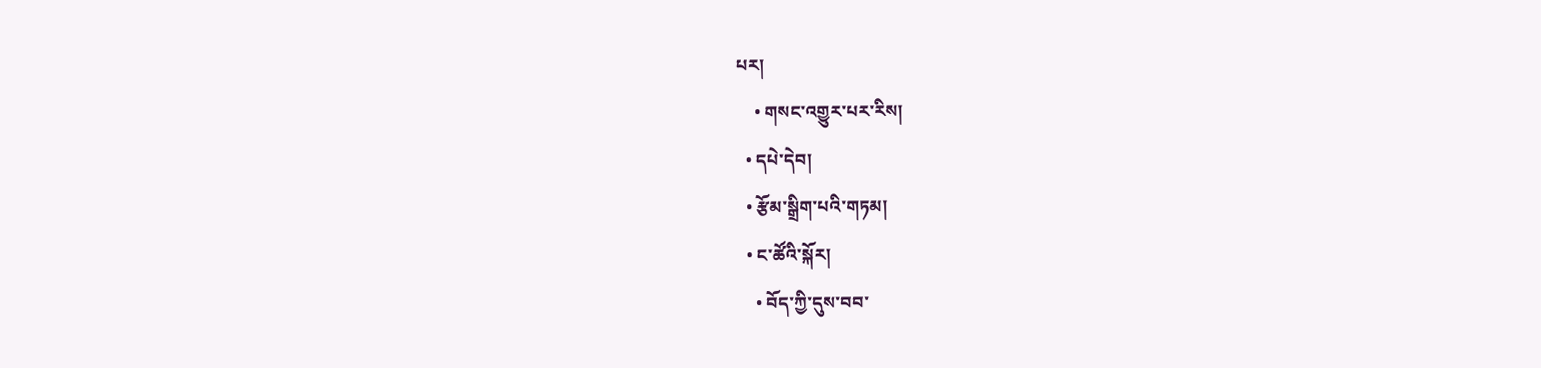པར།
    • གསང་འགྱུར་པར་རིས།
  • དཔེ་དེབ།
  • རྩོམ་སྒྲིག་པའི་གཏམ།
  • ང་ཚོའི་སྐོར།
    • བོད་ཀྱི་དུས་བབ་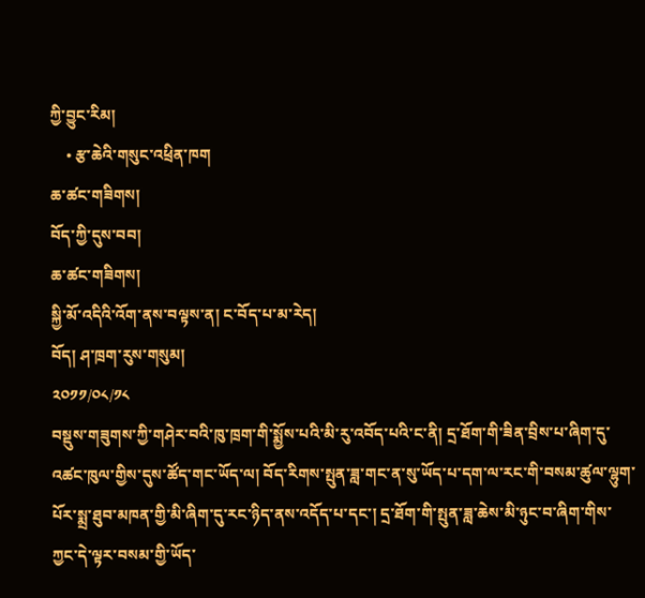ཀྱི་བྱུང་རིམ།
    • རྩ་ཆེའི་གསུང་འཕྲིན་ཁག
ཆ་ཚང་གཟིགས།
བོད་ཀྱི་དུས་བབ།
ཆ་ཚང་གཟིགས།
སྐྱི་མོ་འདིའི་འོག་ནས་བལྟས་ན། ང་བོད་པ་མ་རེད།
བོད། ཤ་ཁྲག་རུས་གསུམ།
༢༠༡༡/༠༨/༡༨
བསྡུས་གཟུགས་ཀྱི་གཤེར་བའི་ཁུ་ཁྲག་གི་སྨྱོས་པའི་མི་རུ་འབོད་པའི་ང་ནི། དྲ་ཐོག་གི་ཟིན་བྲིས་པ་ཞིག་དུ་འཚང་ཁུལ་གྱིས་དུས་ཚོད་གང་ཡོད་ལ། བོད་རིགས་སྤུན་ཟླ་གང་ན་སུ་ཡོད་པ་དག་ལ་རང་གི་བསམ་ཚུལ་ལྷུག་པོར་སྨྲ་ཐུབ་མཁན་གྱི་མི་ཞིག་དུ་རང་ཉིད་ནས་འདོད་པ་དང་། དྲ་ཐོག་གི་སྤུན་ཟླ་ཆེས་མི་ཉུང་བ་ཞིག་གིས་ཀྱང་དེ་ལྟར་བསམ་གྱི་ཡོད་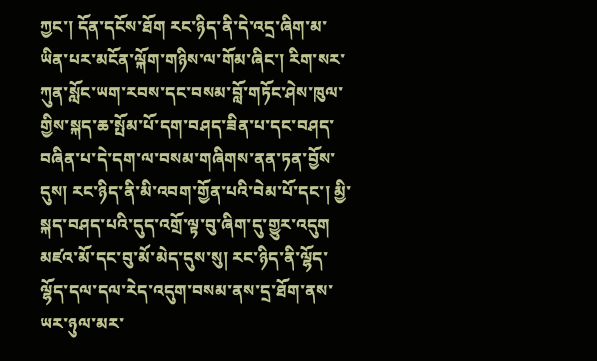ཀྱང་། དོན་དངོས་ཐོག རང་ཉིད་ནི་དེ་འདྲ་ཞིག་མ་ཡིན་པར་མངོན་ལྐོག་གཉིས་ལ་གོམ་ཞིང་། རིག་སར་ཀུན་སློང་ཡག་རབས་དང་བསམ་བློ་གཏོང་ཤེས་ཁུལ་གྱིས་སྐད་ཆ་སྤོམ་པོ་དག་བཤད་ཟིན་པ་དང་བཤད་བཞིན་པ་དེ་དག་ལ་བསམ་གཞིགས་ནན་ཏན་བྱོས་དུས། རང་ཉིད་ནི་མི་འབག་གྱོན་པའི་བེམ་པོ་དང་། མྱི་སྐད་བཤད་པའི་དུད་འགྲོ་ལྟ་བུ་ཞིག་དུ་གྱུར་འདུག
མཛའ་མོ་དང་བུ་མོ་མེད་དུས་སུ། རང་ཉིད་ནི་ལྷོད་ལྷོད་དལ་དལ་རེད་འདུག་བསམ་ནས་དྲ་ཐོག་ནས་ཡར་ཉུལ་མར་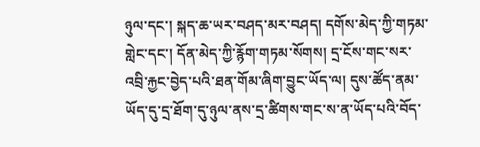ཉུལ་དང་། སྐད་ཆ་ཡར་བཤད་མར་བཤད། དགོས་མེད་ཀྱི་གཏམ་གླེང་དང་། དོན་མེད་ཀྱི་རྙོག་གཏམ་སོགས། དྲ་ངོས་གང་སར་འབྲི་རྐྱང་བྱེད་པའི་ཐན་གོམ་ཞིག་བྱུང་ཡོད་ལ། དུས་ཚོད་ནམ་ཡོད་དུ་དྲ་ཐོག་དུ་ཉུལ་ནས་དྲ་ཚིགས་གང་ས་ན་ཡོད་པའི་བོད་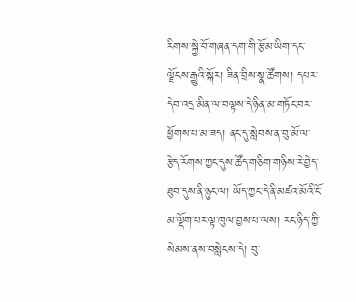རིགས་སྐྱེ་བོ་གཞན་དག་གི་རྩོམ་ཡིག་དང་ལྗོངས་རྒྱུའི་སྐོར། ཟིན་བྲིས་སྣ་ཚོགས། དཔར་དེབ་འདྲ་མིན་ལ་བལྟས་དེ་ཉིན་མ་གཏོང་བར་ཕྱོགས་པ་མ་ཟད། ནང་དུ་སླེབས་ན་བུ་མོ་ལ་རྩེད་རོགས་ཀྱང་དུས་ཚོད་གཅིག་གཉིས་རེ་བྱེད་ཐུབ་དུས་ནི་ཉུང་ལ། ཡོད་ཀྱང་དེ་ནི་མཛའ་མོའི་ངོ་མ་ལྡོག་པར་ལྟ་ཁུལ་བྱས་པ་ལས། རང་ཉིད་ཀྱི་སེམས་ནས་བསླེངས་དེ། བུ་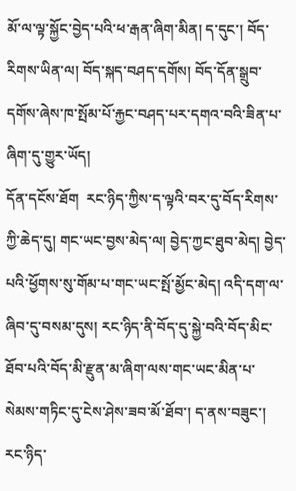མོ་ལ་ལྟ་སྐྱོང་བྱེད་པའི་ཕ་རྒན་ཞིག་མིན། ད་དུང་། བོད་རིགས་ཡིན་ལ། བོད་སྐད་བཤད་དགོས། བོད་དོན་སྒྲུབ་དགོས་ཞེས་ཁ་སྤོམ་པོ་རྐྱང་བཤད་པར་དགའ་བའི་ཟིན་པ་ཞིག་དུ་གྱུར་ཡོད།
དོན་དངོས་ཐོག  རང་ཉིད་ཀྱིས་ད་ལྟའི་བར་དུ་བོད་རིགས་ཀྱི་ཆེད་དུ། གང་ཡང་བྱས་མེད་ལ། བྱེད་ཀྱང་ཐུབ་མེད། བྱེད་པའི་ཕྱོགས་སུ་གོམ་པ་གང་ཡང་སྤོ་མྱོང་མེད། འདི་དག་ལ་ཞིབ་དུ་བསམ་དུས། རང་ཉིད་ནི་བོད་དུ་སྐྱེ་བའི་བོད་མིང་ཐོབ་པའི་བོད་མི་རྫུན་མ་ཞིག་ལས་གང་ཡང་མིན་པ་སེམས་གཏིང་དུ་ངེས་ཤེས་ཟབ་མོ་ཐོབ་། ད་ནས་བཟུང་། རང་ཉིད་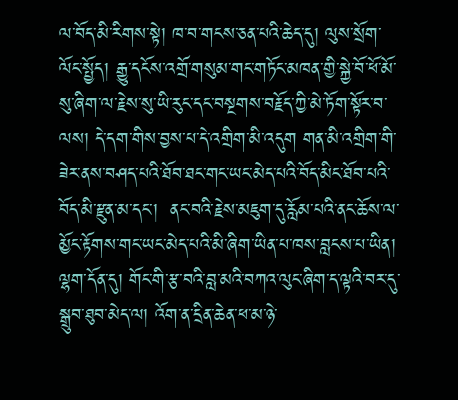ལ་བོད་མི་རིགས་སྟེ། ཁ་བ་གངས་ཅན་པའི་ཆེད་དུ། ལུས་སྲོག་ལོང་སྤྱོད། རྒྱུ་དངོས་འགྲོ་གསུམ་གང་གཏོང་མཁན་གྱི་སྐྱེ་བོ་ཕོ་མོ་སུ་ཞིག་ལ་རྗེས་སུ་ཡི་རུང་དང་བསྔགས་བརྗོད་ཀྱི་མེ་ཏོག་སྟོར་བ་ལས། དེ་དག་གིས་བྱས་པ་དེ་འགྲིག་མི་འདུག གན་མི་འགྲིག་གི་ཟེར་ནས་བཤད་པའི་ཐོབ་ཐང་གང་ཡང་མེད་པའི་བོད་མིང་ཐོབ་པའི་བོད་མི་རྫུན་མ་དང་།  ནང་བའི་རྗེས་མཇུག་དུ་རློམ་པའི་ནང་ཆོས་ལ་མྱོང་རྟོགས་གང་ཡང་མེད་པའི་མི་ཞིག་ཡིན་པ་ཁས་བླངས་པ་ཡིན།
ལྷག་དོན་དུ། གོང་གི་རྩ་བའི་བླ་མའི་བཀའ་ལུང་ཞིག་ད་ལྟའི་བར་དུ་སྒྲུབ་ཐུབ་མེད་ལ། འོག་ན་དྲིན་ཆེན་ཕ་མ་ཉེ་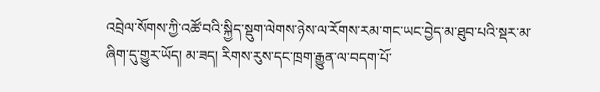འབྲེལ་སོགས་ཀྱི་འཚོ་བའི་སྐྱིད་སྡུག་ལེགས་ཉེས་ལ་རོགས་རམ་གང་ཡང་བྱེད་མ་ཐུབ་པའི་སྡར་མ་ཞིག་དུ་གྱུར་ཡོད། མ་ཟད། རིགས་རུས་དང་ཁྲག་རྒྱུན་ལ་བདག་པོ་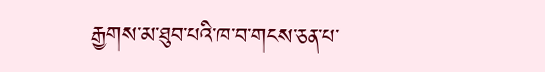རྒྱགས་མ་ཐུབ་པའི་ཁ་བ་གངས་ཅན་པ་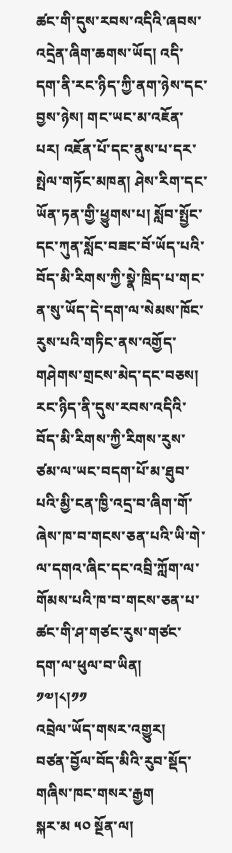ཚང་གི་དུས་རབས་འདིའི་ཞབས་འདྲེན་ཞིག་ཆགས་ཡོད། འདི་དག་ནི་རང་ཉིད་ཀྱི་ནག་ཉེས་དང་བྱས་ཉེས། གང་ཡང་མ་འཇོན་པར། འཇོན་པོ་དང་ནུས་པ་དར་སྤེལ་གཏོང་མཁན། ཤེས་རིག་དང་ཡོན་ཏན་གྱི་ཕྱུགས་པ། སློབ་སྤྱོང་དང་ཀུན་སློང་བཟང་བོ་ཡོད་པའི་བོད་མི་རིགས་ཀྱི་སྣེ་ཁྲིད་པ་གང་ན་སུ་ཡོད་དེ་དག་ལ་སེམས་ཁོང་རུས་པའི་གཏིང་ནས་འགྱོད་གཤེགས་གྲངས་མེད་དང་བཅས། རང་ཉིད་ནི་དུས་རབས་འདིའི་བོད་མི་རིགས་ཀྱི་རིགས་རུས་ཙམ་ལ་ཡང་བདག་པོ་མ་ཐུབ་པའི་མྱི་ངན་ཁྱི་འདྲ་བ་ཞིག་གོ་ཞེས་ཁ་བ་གངས་ཅན་པའི་ཡི་གེ་ལ་དགའ་ཞིང་དང་འབྲི་ཀློག་ལ་གོམས་པའི་ཁ་བ་གངས་ཅན་པ་ཚང་གི་ཤ་གཙང་རུས་གཙང་དག་ལ་ཕུལ་བ་ཡིན།
༡༧།༨།༡༡
འབྲེལ་ཡོད་གསར་འགྱུར།
བཙན་བྱོལ་བོད་མིའི་རུབ་སྡོད་གཞིས་ཁང་གསར་རྒྱག
སྐར་མ ༥༠ སྔོན་ལ།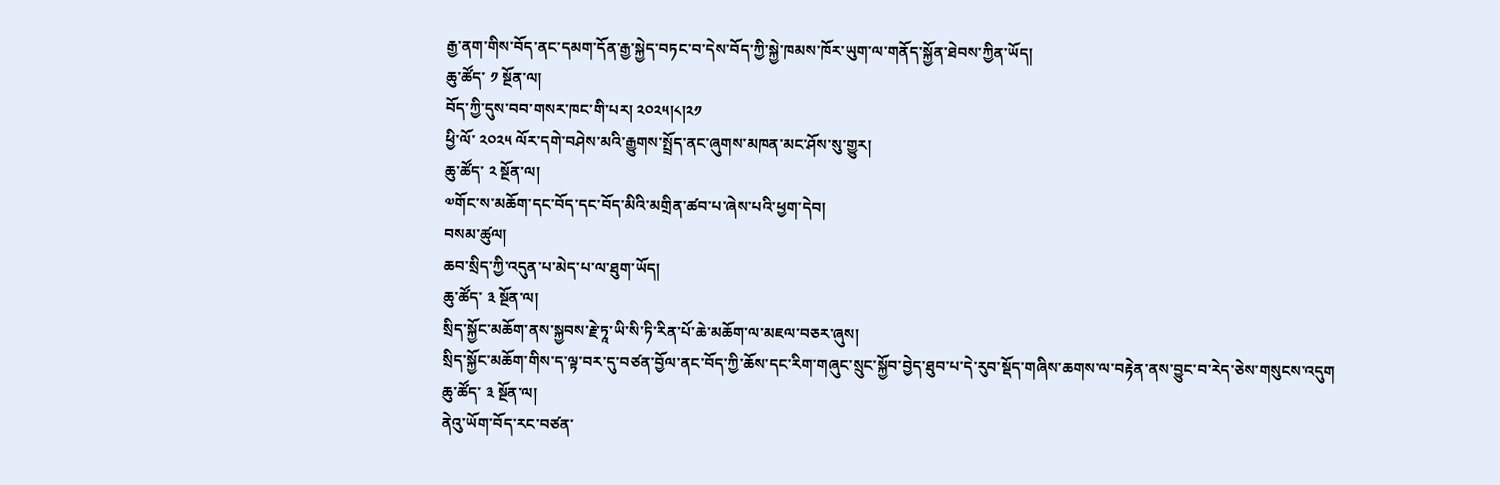རྒྱ་ནག་གིས་བོད་ནང་དམག་དོན་རྒྱ་སྐྱེད་བཏང་བ་དེས་བོད་ཀྱི་སྐྱེ་ཁམས་ཁོར་ཡུག་ལ་གནོད་སྐྱོན་ཐེབས་ཀྱིན་ཡོད།
ཆུ་ཚོད་ ༡ སྔོན་ལ།
བོད་ཀྱི་དུས་བབ་གསར་ཁང་གི་པར། ༢༠༢༥།༨།༢༡
ཕྱི་ལོ་ ༢༠༢༥ ལོར་དགེ་བཤེས་མའི་རྒྱུགས་སྤྲོད་ནང་ཞུགས་མཁན་མང་ཤོས་སུ་གྱུར།
ཆུ་ཚོད་ ༢ སྔོན་ལ།
༧གོང་ས་མཆོག་དང་བོད་དང་བོད་མིའི་མགྲིན་ཚབ་པ་ཞེས་པའི་ཕྱག་དེབ།
བསམ་ཚུལ།
ཆབ་སྲིད་ཀྱི་འདུན་པ་མེད་པ་ལ་ཐུག་ཡོད།
ཆུ་ཚོད་ ༣ སྔོན་ལ།
སྲིད་སྐྱོང་མཆོག་ནས་སྐྱབས་རྗེ་ཏཱ་ཡི་སི་ཏི་རིན་པོ་ཆེ་མཆོག་ལ་མཇལ་བཅར་ཞུས།
སྲིད་སྐྱོང་མཆོག་གིས་ད་ལྟ་བར་དུ་བཙན་བྱོལ་ནང་བོད་ཀྱི་ཆོས་དང་རིག་གཞུང་སྲུང་སྐྱོབ་བྱེད་ཐུབ་པ་དེ་རུབ་སྡོད་གཞིས་ཆགས་ལ་བརྟེན་ནས་བྱུང་བ་རེད་ཅེས་གསུངས་འདུག
ཆུ་ཚོད་ ༣ སྔོན་ལ།
ནེའུ་ཡོག་བོད་རང་བཙན་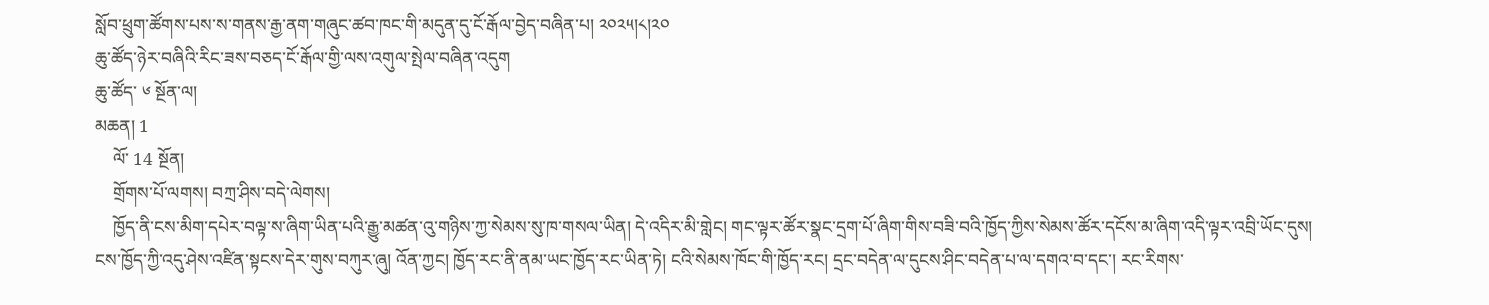སློབ་ཕྲུག་ཚོགས་པས་ས་གནས་རྒྱ་ནག་གཞུང་ཚབ་ཁང་གི་མདུན་དུ་ངོ་རྒོལ་བྱེད་བཞིན་པ། ༢༠༢༥།༨།༢༠
ཆུ་ཚོད་ཉེར་བཞིའི་རིང་ཟས་བཅད་ངོ་རྒོལ་གྱི་ལས་འགུལ་སྤེལ་བཞིན་འདུག
ཆུ་ཚོད་ ༦ སྔོན་ལ།
མཆན། 1
    ལོ་ 14 སྔོན།
    གྲོགས་པོ་ལགས། བཀྲ་ཤིས་བདེ་ལེགས།
    ཁྱོད་ནི་ངས་མིག་དཔེར་བལྟ་ས་ཞིག་ཡིན་པའི་རྒྱུ་མཚན་འུ་གཉིས་ཀྱ་སེམས་སུ་ཁ་གསལ་ཡིན། དེ་འདིར་མི་གླེང། གང་ལྟར་ཚོར་སྣང་དྲག་པོ་ཞིག་གིས་བཟི་བའི་ཁྱོད་ཀྱིས་སེམས་ཚོར་དངོས་མ་ཞིག་འདི་ལྟར་འབྲི་ཡོང་དུས། ངས་ཁྱོད་ཀྱི་འདུ་ཤེས་འཛིན་སྟངས་དེར་གུས་བཀུར་ཞུ། འོན་ཀྱང། ཁྱོད་རང་ནི་ནམ་ཡང་ཁྱོད་རང་ཡིན་ཏེ། ངའི་སེམས་ཁོང་གི་ཁྱོད་རང། དྲང་བདེན་ལ་དུངས་ཤིང་བདེན་པ་ལ་དགའ་བ་དང་། རང་རིགས་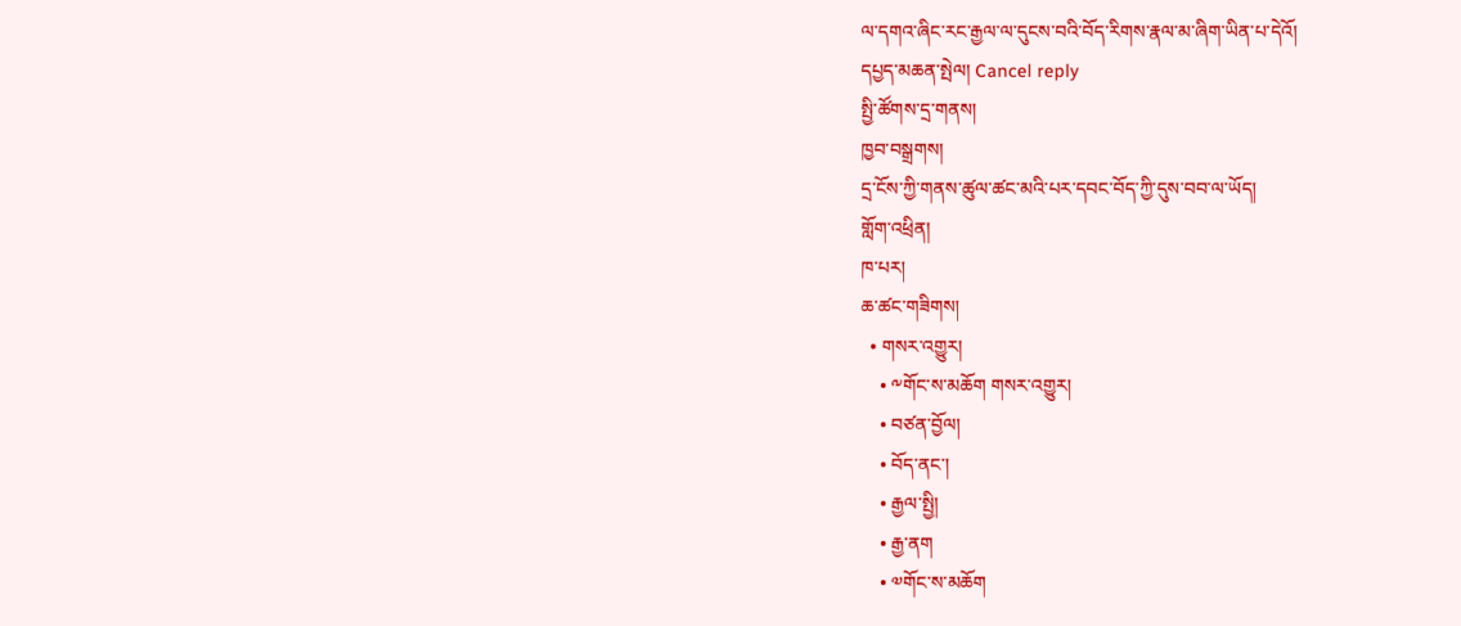ལ་དགའ་ཞིང་རང་རྒྱལ་ལ་དུངས་བའི་བོད་རིགས་རྣལ་མ་ཞིག་ཡིན་པ་དེའོ།
དཔྱད་མཆན་སྤེལ། Cancel reply
སྤྱི་ཚོགས་དྲ་གནས།
ཁྱབ་བསྒྲགས།
དྲ་ངོས་ཀྱི་གནས་ཚུལ་ཚང་མའི་པར་དབང་བོད་ཀྱི་དུས་བབ་ལ་ཡོད།
གློག་འཕྲིན།
ཁ་པར།
ཆ་ཚང་གཟིགས།
  • གསར་འགྱུར།
    • ༸གོང་ས་མཆོག གསར་འགྱུར།
    • བཙན་བྱོལ།
    • བོད་ནང་།
    • རྒྱལ་སྤྱི།
    • རྒྱ་ནག
    • ༧གོང་ས་མཆོག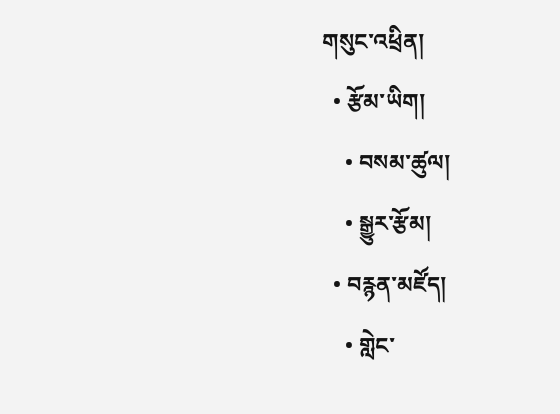གསུང་འཕྲིན།
  • རྩོམ་ཡིག།
    • བསམ་ཚུལ།
    • སྒྱུར་རྩོམ།
  • བརྙན་མཛོད།
    • གླེང་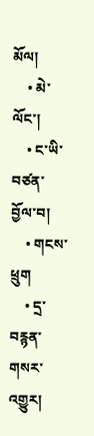མོལ།
    • མེ་ལོང་།
    • ང་ཡི་བཙན་བྱོལ་བ།
    • གངས་ཕྲུག
    • དྲ་བརྙན་གསར་འགྱུར།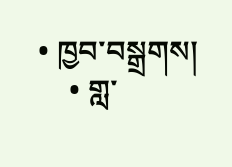• ཁྱབ་བསྒྲགས།
    • གླ་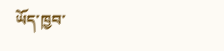ཡོད་ཁྱབ་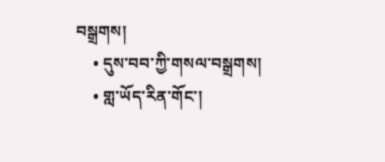བསྒྲགས།
    • དུས་བབ་ཀྱི་གསལ་བསྒྲགས།
    • གླ་ཡོད་རིན་གོང་།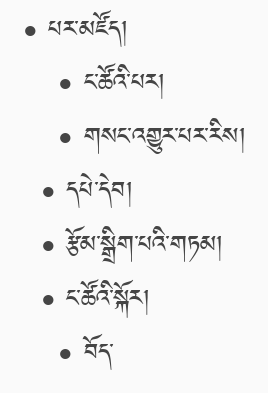• པར་མཛོད།
    • ང་ཚོའི་པར།
    • གསང་འགྱུར་པར་རིས།
  • དཔེ་དེབ།
  • རྩོམ་སྒྲིག་པའི་གཏམ།
  • ང་ཚོའི་སྐོར།
    • བོད་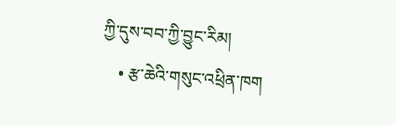ཀྱི་དུས་བབ་ཀྱི་བྱུང་རིམ།
    • རྩ་ཆེའི་གསུང་འཕྲིན་ཁག